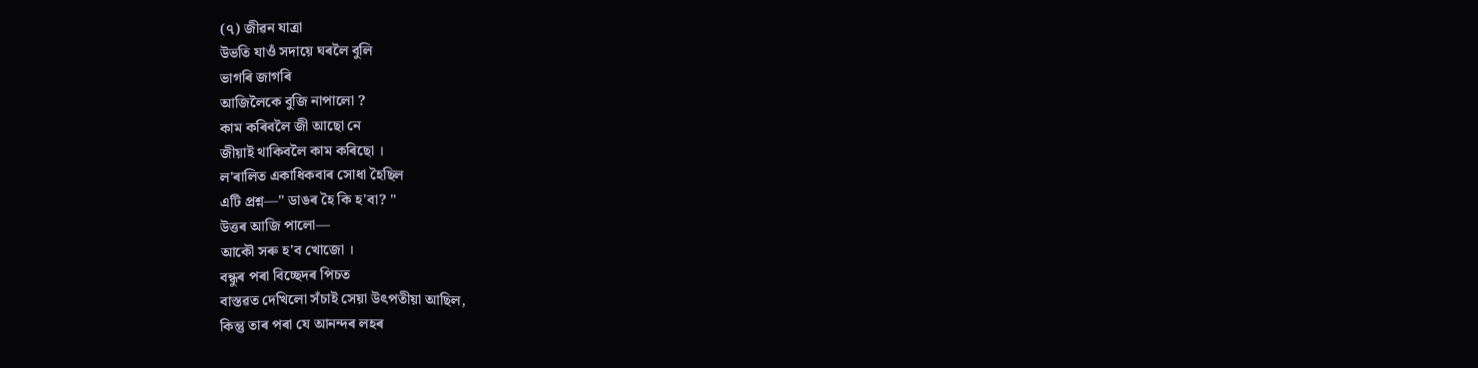(৭) জীৱন যাত্ৰা
উভতি যাওঁ সদায়ে ঘৰলৈ বুলি
ভাগৰি জাগৰি
আজিলৈকে বুজি নাপালো ?
কাম কৰিবলৈ জী আছো নে
জীয়াই থাকিবলৈ কাম কৰিছো ।
ল'ৰালিত একাধিকবাৰ সোধা হৈছিল
এটি প্ৰশ্ন—" ডাঙৰ হৈ কি হ'বা? "
উত্তৰ আজি পালো—
আকৌ সৰু হ'ব খোজো ।
বন্ধুৰ পৰা বিচ্ছেদৰ পিচত
বাস্তৱত দেখিলো সঁচাই সেয়া উৎপতীয়া আছিল,
কিন্তু তাৰ পৰা যে আনন্দৰ লহৰ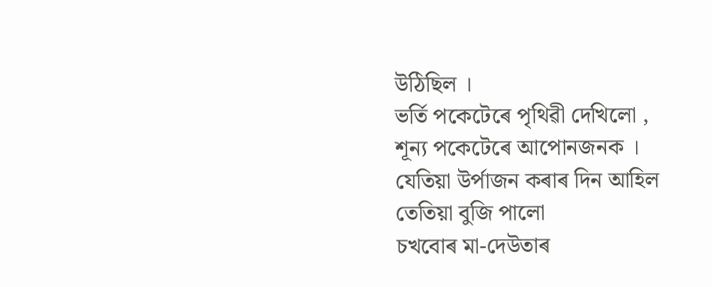উঠিছিল ।
ভৰ্তি পকেটেৰে পৃথিৱী দেখিলো ,
শূন্য পকেটেৰে আপোনজনক ।
যেতিয়া উৰ্পাজন কৰাৰ দিন আহিল
তেতিয়া বুজি পালো
চখবোৰ মা-দেউতাৰ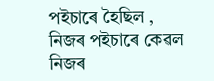পইচাৰে হৈছিল ,
নিজৰ পইচাৰে কেৱল
নিজৰ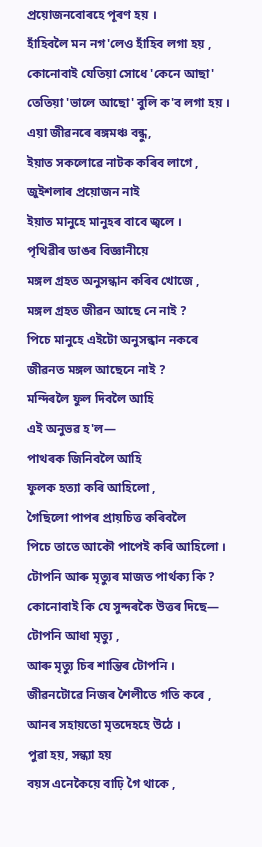প্ৰয়োজনবোৰহে পূৰণ হয় ।
হাঁহিবলৈ মন নগ'লেও হাঁহিব লগা হয় ,
কোনোবাই যেতিয়া সোধে 'কেনে আছা'
তেতিয়া 'ভালে আছো' বুলি ক'ব লগা হয় ।
এয়া জীৱনৰে ৰঙ্গমঞ্চ বন্ধু,
ইয়াত সকলোৱে নাটক কৰিব লাগে ,
জুইশলাৰ প্ৰয়োজন নাই
ইয়াত মানুহে মানুহৰ বাবে জ্বলে ।
পৃথিৱীৰ ডাঙৰ বিজ্ঞানীয়ে
মঙ্গল গ্ৰহত অনুসন্ধান কৰিব খোজে ,
মঙ্গল গ্ৰহত জীৱন আছে নে নাই ?
পিচে মানুহে এইটো অনুসন্ধান নকৰে
জীৱনত মঙ্গল আছেনে নাই ?
মন্দিৰলৈ ফুল দিবলৈ আহি
এই অনুভৱ হ'ল—
পাথৰক জিনিবলৈ আহি
ফুলক হত্যা কৰি আহিলো ,
গৈছিলো পাপৰ প্ৰায়চিত্ত কৰিবলৈ
পিচে তাতে আকৌ পাপেই কৰি আহিলো ।
টোপনি আৰু মৃত্যুৰ মাজত পাৰ্থক্য কি ?
কোনোবাই কি যে সুন্দৰকৈ উত্তৰ দিছে—
টোপনি আধা মৃত্যু ,
আৰু মৃত্যু চিৰ শান্তিৰ টোপনি ।
জীৱনটোৱে নিজৰ শৈলীতে গতি কৰে ,
আনৰ সহায়তো মৃতদেহহে উঠে ।
পুৱা হয়, সন্ধ্যা হয়
বয়স এনেকৈয়ে বাঢ়ি গৈ থাকে ,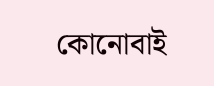কোনোবাই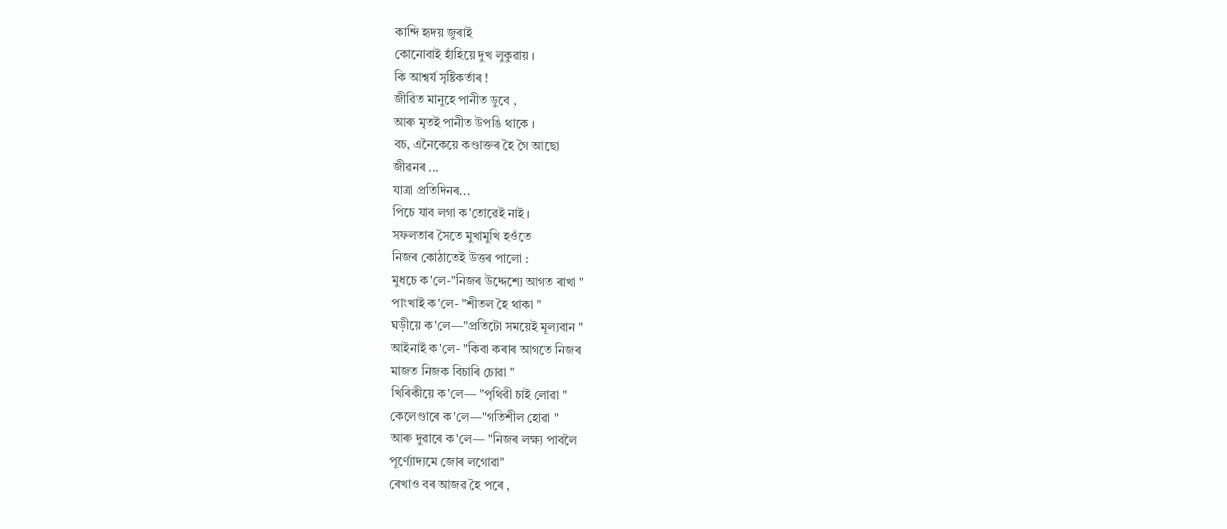কান্দি হৃদয় জুৰাই
কোনোবাই হাঁহিয়ে দুখ লুকুৱায় ।
কি আশ্বৰ্য সৃষ্টিকৰ্তাৰ !
জীৱিত মানুহে পানীত ডুবে ,
আৰু মৃতই পানীত উপঙি থাকে ।
বচ, এনৈকেয়ে কণ্ডাক্তৰ হৈ গৈ আছো
জীৱনৰ ...
যাত্ৰা প্ৰতিদিনৰ...
পিচে যাব লগা ক'তোৱেই নাই ।
সফলতাৰ সৈতে মুখামুখি হওঁতে
নিজৰ কোঠাতেই উত্তৰ পালো :
মুধচে ক'লে-"নিজৰ উদ্দেশ্যে আগত ৰাখা "
পাংখাই ক'লে- "শীতল হৈ থাকা "
ঘড়ীয়ে ক'লে—"প্ৰতিটো সময়েই মূল্যবান "
আইনাই ক'লে- "কিবা কৰাৰ আগতে নিজৰ
মাজত নিজক বিচাৰি চোৱা "
খিৰিকীয়ে ক'লে— "পৃথিৱী চাই লোৱা "
কেলেণ্ডাৰে ক'লে—"গতিশীল হোৱা "
আৰু দুৱাৰে ক'লে— "নিজৰ লক্ষ্য পাবলৈ
পূৰ্ণ্যোদ্যমে জোৰ লগোৱা"
ৰেখাও বৰ আজৱ হৈ পৰে ,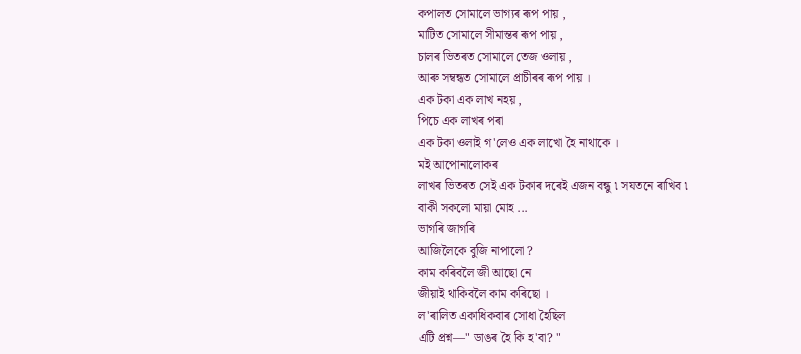কপালত সোমালে ভাগ্যৰ ৰূপ পায় ,
মাটিত সোমালে সীমান্তৰ ৰূপ পায় ,
চালৰ ভিতৰত সোমালে তেজ ওলায় ,
আৰু সম্বন্ধত সোমালে প্ৰাচীৰৰ ৰূপ পায় ।
এক টকা এক লাখ নহয় ,
পিচে এক লাখৰ পৰা
এক টকা ওলাই গ'লেও এক লাখো হৈ নাথাকে ।
মই আপোনালোকৰ
লাখৰ ভিতৰত সেই এক টকাৰ দৰেই এজন বন্ধু ৷ সযতনে ৰাখিব ৷
বাকী সকলো মায়া মোহ ...
ভাগৰি জাগৰি
আজিলৈকে বুজি নাপালো ?
কাম কৰিবলৈ জী আছো নে
জীয়াই থাকিবলৈ কাম কৰিছো ।
ল'ৰালিত একাধিকবাৰ সোধা হৈছিল
এটি প্ৰশ্ন—" ডাঙৰ হৈ কি হ'বা? "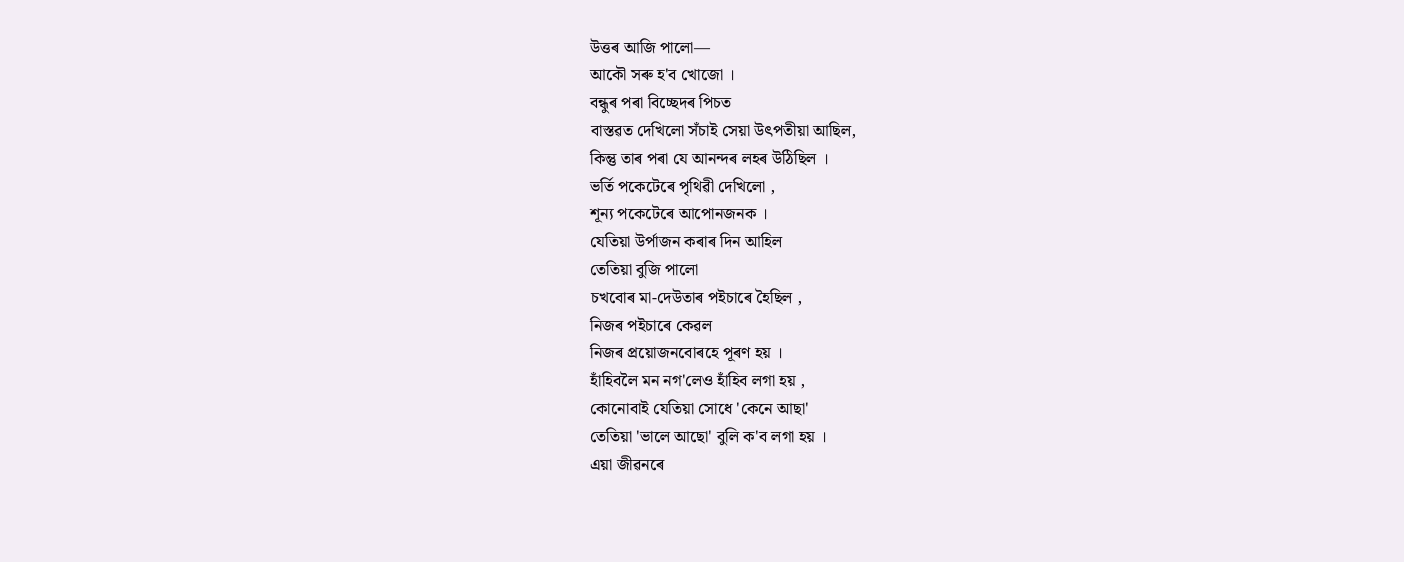উত্তৰ আজি পালো—
আকৌ সৰু হ'ব খোজো ।
বন্ধুৰ পৰা বিচ্ছেদৰ পিচত
বাস্তৱত দেখিলো সঁচাই সেয়া উৎপতীয়া আছিল,
কিন্তু তাৰ পৰা যে আনন্দৰ লহৰ উঠিছিল ।
ভৰ্তি পকেটেৰে পৃথিৱী দেখিলো ,
শূন্য পকেটেৰে আপোনজনক ।
যেতিয়া উৰ্পাজন কৰাৰ দিন আহিল
তেতিয়া বুজি পালো
চখবোৰ মা-দেউতাৰ পইচাৰে হৈছিল ,
নিজৰ পইচাৰে কেৱল
নিজৰ প্ৰয়োজনবোৰহে পূৰণ হয় ।
হাঁহিবলৈ মন নগ'লেও হাঁহিব লগা হয় ,
কোনোবাই যেতিয়া সোধে 'কেনে আছা'
তেতিয়া 'ভালে আছো' বুলি ক'ব লগা হয় ।
এয়া জীৱনৰে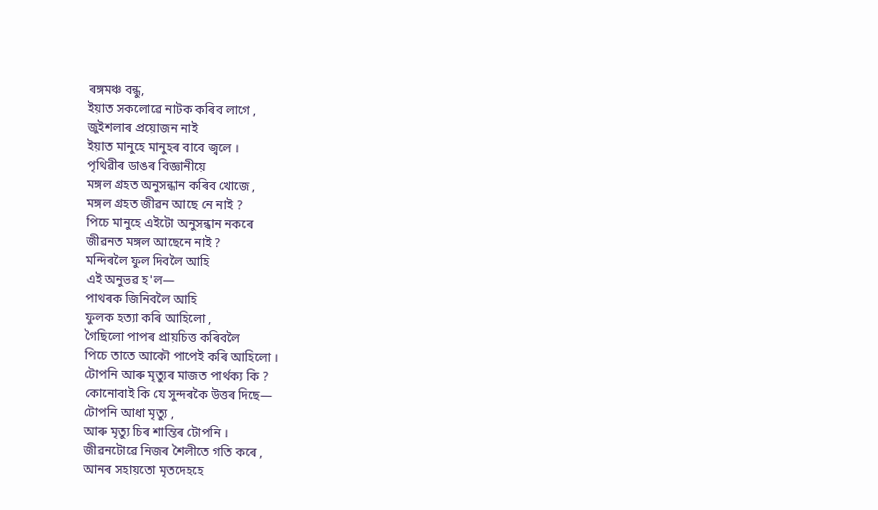ৰঙ্গমঞ্চ বন্ধু,
ইয়াত সকলোৱে নাটক কৰিব লাগে ,
জুইশলাৰ প্ৰয়োজন নাই
ইয়াত মানুহে মানুহৰ বাবে জ্বলে ।
পৃথিৱীৰ ডাঙৰ বিজ্ঞানীয়ে
মঙ্গল গ্ৰহত অনুসন্ধান কৰিব খোজে ,
মঙ্গল গ্ৰহত জীৱন আছে নে নাই ?
পিচে মানুহে এইটো অনুসন্ধান নকৰে
জীৱনত মঙ্গল আছেনে নাই ?
মন্দিৰলৈ ফুল দিবলৈ আহি
এই অনুভৱ হ'ল—
পাথৰক জিনিবলৈ আহি
ফুলক হত্যা কৰি আহিলো ,
গৈছিলো পাপৰ প্ৰায়চিত্ত কৰিবলৈ
পিচে তাতে আকৌ পাপেই কৰি আহিলো ।
টোপনি আৰু মৃত্যুৰ মাজত পাৰ্থক্য কি ?
কোনোবাই কি যে সুন্দৰকৈ উত্তৰ দিছে—
টোপনি আধা মৃত্যু ,
আৰু মৃত্যু চিৰ শান্তিৰ টোপনি ।
জীৱনটোৱে নিজৰ শৈলীতে গতি কৰে ,
আনৰ সহায়তো মৃতদেহহে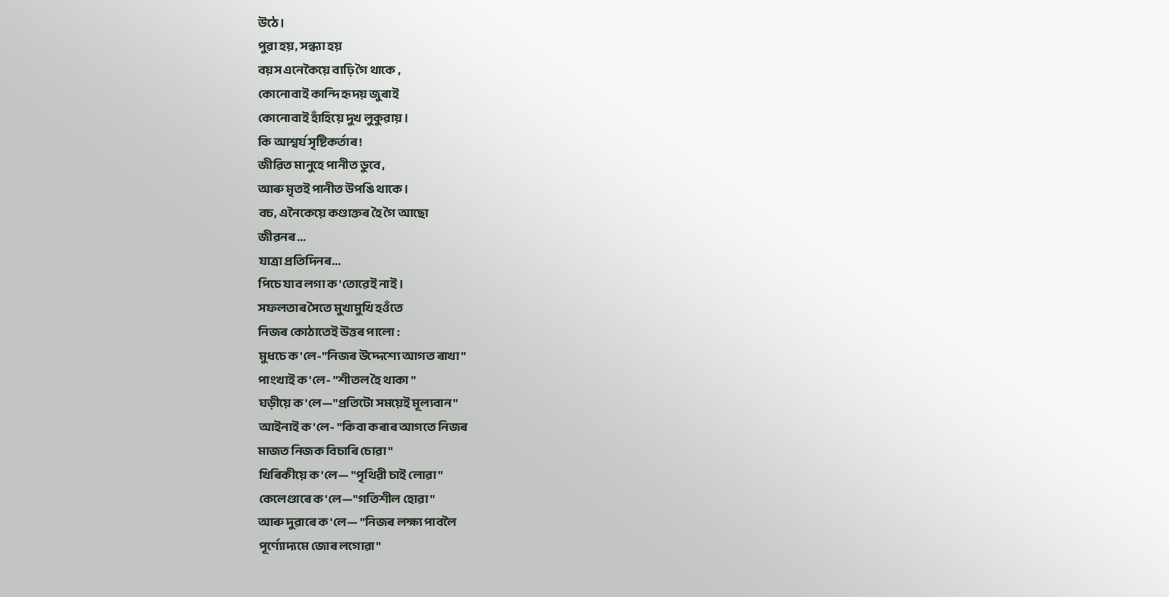উঠে ।
পুৱা হয়, সন্ধ্যা হয়
বয়স এনেকৈয়ে বাঢ়ি গৈ থাকে ,
কোনোবাই কান্দি হৃদয় জুৰাই
কোনোবাই হাঁহিয়ে দুখ লুকুৱায় ।
কি আশ্বৰ্য সৃষ্টিকৰ্তাৰ !
জীৱিত মানুহে পানীত ডুবে ,
আৰু মৃতই পানীত উপঙি থাকে ।
বচ, এনৈকেয়ে কণ্ডাক্তৰ হৈ গৈ আছো
জীৱনৰ ...
যাত্ৰা প্ৰতিদিনৰ...
পিচে যাব লগা ক'তোৱেই নাই ।
সফলতাৰ সৈতে মুখামুখি হওঁতে
নিজৰ কোঠাতেই উত্তৰ পালো :
মুধচে ক'লে-"নিজৰ উদ্দেশ্যে আগত ৰাখা "
পাংখাই ক'লে- "শীতল হৈ থাকা "
ঘড়ীয়ে ক'লে—"প্ৰতিটো সময়েই মূল্যবান "
আইনাই ক'লে- "কিবা কৰাৰ আগতে নিজৰ
মাজত নিজক বিচাৰি চোৱা "
খিৰিকীয়ে ক'লে— "পৃথিৱী চাই লোৱা "
কেলেণ্ডাৰে ক'লে—"গতিশীল হোৱা "
আৰু দুৱাৰে ক'লে— "নিজৰ লক্ষ্য পাবলৈ
পূৰ্ণ্যোদ্যমে জোৰ লগোৱা"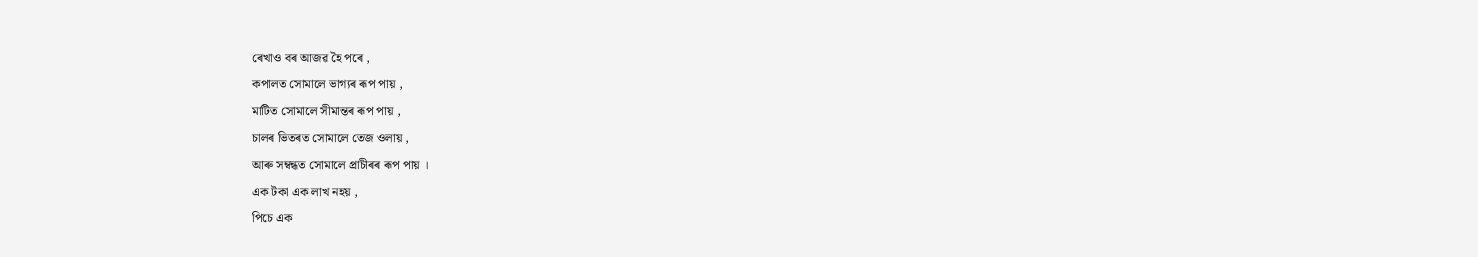ৰেখাও বৰ আজৱ হৈ পৰে ,
কপালত সোমালে ভাগ্যৰ ৰূপ পায় ,
মাটিত সোমালে সীমান্তৰ ৰূপ পায় ,
চালৰ ভিতৰত সোমালে তেজ ওলায় ,
আৰু সম্বন্ধত সোমালে প্ৰাচীৰৰ ৰূপ পায় ।
এক টকা এক লাখ নহয় ,
পিচে এক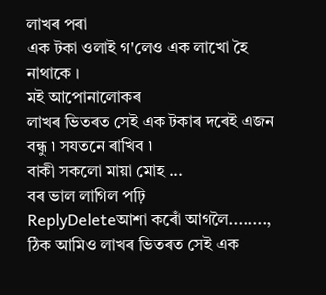লাখৰ পৰা
এক টকা ওলাই গ'লেও এক লাখো হৈ নাথাকে ।
মই আপোনালোকৰ
লাখৰ ভিতৰত সেই এক টকাৰ দৰেই এজন বন্ধু ৷ সযতনে ৰাখিব ৷
বাকী সকলো মায়া মোহ ...
বৰ ভাল লাগিল পঢ়ি
ReplyDeleteআশা কৰোঁ আগলৈ........,
ঠিক আমিও লাখৰ ভিতৰত সেই এক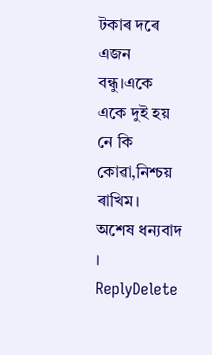টকাৰ দৰে এজন বন্ধু।একে একে দুই হয় নে কি কোৱা,নিশ্চয় ৰাখিম।
অশেষ ধন্যবাদ ।
ReplyDelete